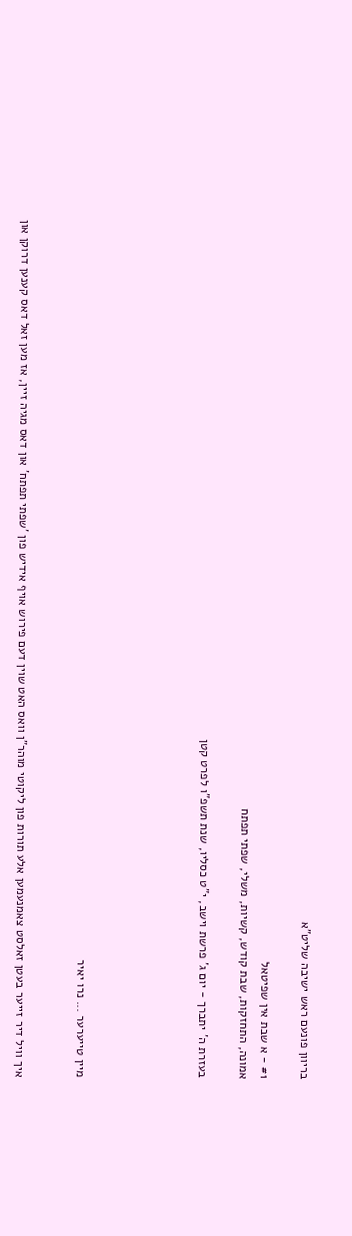בריוון פונעם ראש ישיבה שליט"א

#1 - א שבת אין שפיטאל
אמונה, התחזקות, שבת קודש, קשיות, משלי, שפתי תפתח

בעזרת ה' יתברך - יום ג' פרשת וישב, י"ט כסליו, שנת תשפ"ו לפרט קטן





מיין טייערער ... נרו יאיר


איך וויל דיר זייער בעטן זאלסט צאמנעמען אלע תורות פון ליקוטי מוהר"ן וואס האט שוין דעם פירוש אויף אידיש פון 'שפתי תפתח' און דאס מגיה זיין, אז מען זאל דאס קענען דרוקן און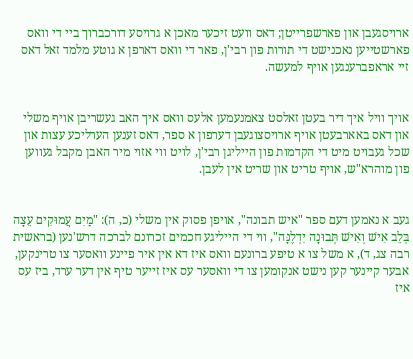ארויסגעבן און פארשפרייטן; דאס וועט זיכער מאכן א גרויסע דורכברוך ביי די וואס פארשטייען נאכנישט די תורות פון רבי'ן, פאר די וואס דארפן א גוטע מלמד זאל דאס זיי אראפברענגען אויף למעשה.


אויך וויל איך דיר בעטן זאלסט צאמנעמען אלעס וואס איך האב געשריבן אויף משלי און דאס באארבעטן אויף ארויסצוגעבן דערפון א ספר, דאס זענען הערליכע עצות און שכל געבויט מיט די הקדמות פון הייליגן רבי'ן, לויט ווי אזוי מיר האבן מקבל געווען פון מוהרא"ש, אויף טריט און שריט אין לעבן.


געב א נאמען דעם ספר "איש תבונה", אויפן פסוק אין משלי (כ, ה): "מַיִם עֲמוּקִים עֵצָה בְּלֵב אִישׁ וְאִישׁ תְּבוּנָה יִדְלֶנָּה", ווי די הייליגע חכמים זכרונם לברכה דרש'נען (בראשית רבה צג, ד), א משל צו א טיפע ברונעם וואס איז דא אין איר פיינע וואסער צו טרינקען, אבער קיינער קען נישט אנקומען צו די וואסער עס איז זייער טיף אין דער ערד, ביז עס איז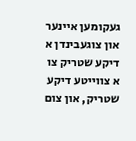געקומען איינער און צוגעבינדן א דיקע שטריק צו א צווייטע דיקע שטריק, און צום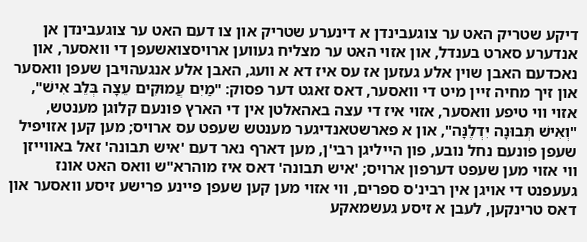דיקע שטריק האט ער צוגעבינדן א דינערע שטריק און צו דעם האט ער צוגעבינדן אן אנדערע סארט בענדל, און אזוי האט ער מצליח געווען ארויסצואשעפן די וואסער, און נאכדעם האבן שוין אלע געזען אז עס איז דא א וועג, האבן אלע אנגעהויבן שעפן וואסער און זיך מחיה זיין מיט די וואסער, דאס זאגט דער פסוק: "מַיִם עֲמוּקִים עֵצָה בְּלֵב אִישׁ", אזוי ווי טיפע וואסער, אזוי איז די עצה באהאלטן אין די הארץ פונעם קלוגן מענטש, "וְאִישׁ תְּבוּנָה יִדְלֶנָּה", און א פארשטאנדיגער מענטש שעפט עס ארויס; מען קען אזויפיל שעפן פונעם נחל נובע, פון הייליגן רבי'ן, מען דארף נאר דעם 'איש תבונה' זאל באווייזן ווי אזוי מען שעפט דערפון ארויס; 'איש תבונה' דאס איז מוהרא"ש וואס האט אונז געעפנט די אויגן אין רבינ'ס ספרים, ווי אזוי מען קען שעפן פיינע פרישע זיסע וואסער און דאס טרינקען, לעבן א זיסע געשמאקע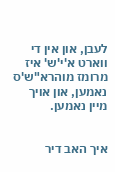לעבן, און אין די ווארט א'י'ש' איז מרומז מוהרא"ש'ס נאמען, און אויך מיין נאמען.


איך האב דיר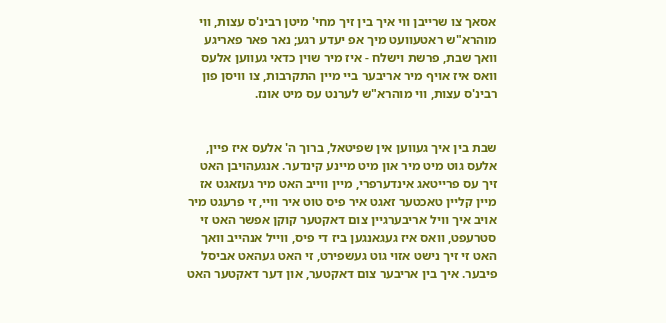אסאך צו שרייבן ווי איך בין זיך מחי' מיטן רבינ'ס עצות, ווי מוהרא"ש ראטעוועט מיך אפ יעדע רגע; נאר פאר פאריגע וואך שבת, פרשת וישלח - איז מיר שוין כדאי געווען אלעס וואס איז אויף מיר אריבער ביי מיין התקרבות, צו וויסן פון רבינ'ס עצות, ווי מוהרא"ש לערנט עס מיט אונז.


שבת בין איך געווען אין שפיטאל, ברוך ה' אלעס איז פיין, אלעס גוט מיט מיר און מיט מיינע קינדער. אנגעהויבן האט זיך עס פרייטאג אינדערפרי, מיין ווייב האט מיר געזאגט אז מיין קליין טאכטער זאגט איר פיס טוט איר וויי, זי פרעגט מיר אויב איך וויל אריבערגיין צום דאקטער קוקן אפשר האט זי סטרעפט, וואס איז געגאנגען ביז די פיס, ווייל אנהייב וואך האט זי זיך נישט אזוי גוט געשפירט, זי האט געהאט אביסל פיבער. איך בין אריבער צום דאקטער, און דער דאקטער האט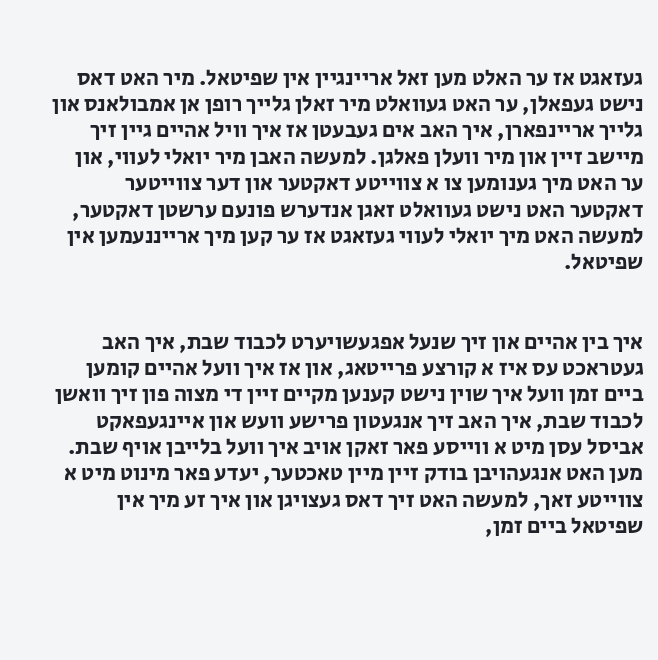געזאגט אז ער האלט מען זאל אריינגיין אין שפיטאל. מיר האט דאס נישט געפאלן, ער האט געוואלט מיר זאלן גלייך רופן אן אמבולאנס און גלייך אריינפארן, איך האב אים געבעטן אז איך וויל אהיים גיין זיך מיישב זיין און מיר וועלן פאלגן. למעשה האבן מיר יואלי לעווי, און ער האט מיך גענומען צו א צווייטע דאקטער און דער צווייטער דאקטער האט נישט געוואלט זאגן אנדערש פונעם ערשטן דאקטער, למעשה האט מיך יואלי לעווי געזאגט אז ער קען מיך ארייננעמען אין שפיטאל.


איך בין אהיים און זיך שנעל אפגעשויערט לכבוד שבת, איך האב געטראכט עס איז א קורצע פרייטאג, און אז איך וועל אהיים קומען ביים זמן וועל איך שוין נישט קענען מקיים זיין די מצוה פון זיך וואשן לכבוד שבת, איך האב זיך אנגעטון פרישע וועש און איינגעפאקט אביסל עסן מיט א ווייסע פאר זאקן אויב איך וועל בלייבן אויף שבת. מען האט אנגעהויבן בודק זיין מיין טאכטער, יעדע פאר מינוט מיט א צווייטע זאך, למעשה האט זיך דאס געצויגן און איך זע מיך אין שפיטאל ביים זמן,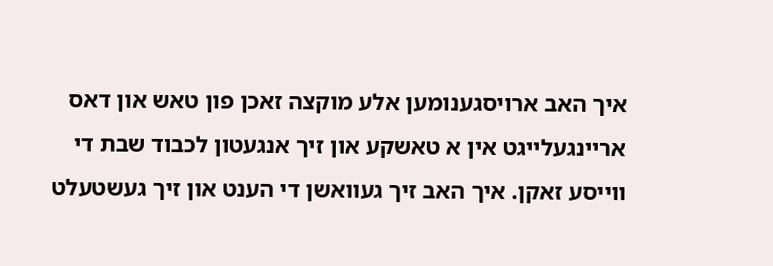איך האב ארויסגענומען אלע מוקצה זאכן פון טאש און דאס אריינגעלייגט אין א טאשקע און זיך אנגעטון לכבוד שבת די ווייסע זאקן. איך האב זיך געוואשן די הענט און זיך געשטעלט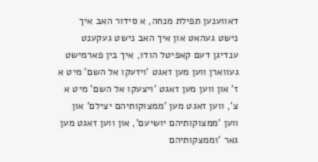דאווענען תפילת מנחה, א סידור האב איך נישט געהאט און איך האב נישט געקענט ענדיגן דעם קאפיטל הודו, איך בין פארמישט געווארן ווען מען זאגט 'ויזעקו אל השם' מיט א ז' און ווען מען זאגט 'ויצעקו אל השם' מיט א צ', ווען זאגט מען 'ממצוקותיהם יצילם' און ווען 'ממצוקותיהם יושיעם', און ווען זאגט מען גאר 'וממצקותיהם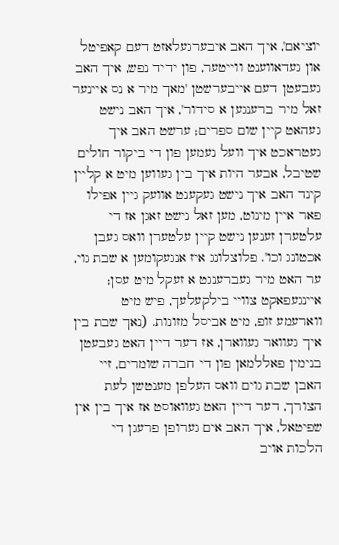יוציאם', איך האב איבערגעלאזט דעם קאפיטל און געדאווענט ווייטער, פון ידיד נפש, איך האב געבעטן דעם אייבערשטן 'מאך מיר א נס איינער זאל מיר ברענגען א סידור', איך האב נישט געהאט קיין שום ספרים; ערשט האב איך געטראכט איך וועל נעמען פון די ביקור חולים שטיבל, אבער היות איך בין געווען מיט א קליין קינד האב איך נישט געקענט אוועק גיין אפילו פאר איין מינוט, מען זאל נישט זאגן אז די עלטערן זענען נישט קיין עלטערן וואס געבן אכטונג וכו'. פלוצלונג איז אנגעקומען א שבת גוי, ער האט מיר געברענגט א זעקל מיט עסן; איינגעפאקט צוויי בילקעלעך, פיש מיט ווארעמע זופ, מיט אביסל מזונות. (נאך שבת בין איך געוואר געווארן, אז דער דיין האט געבעטן בנימין פאללמאן פון די חברה שומרים, זיי האבן שבת גוים וואס העלפן מענטשן לעת הצורך, דער דיין האט געוואוסט אז איך בין אין שפיטאל, איך האב אים גערופן פרעגן די הלכות אויב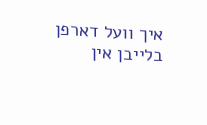איך וועל דארפן בלייבן אין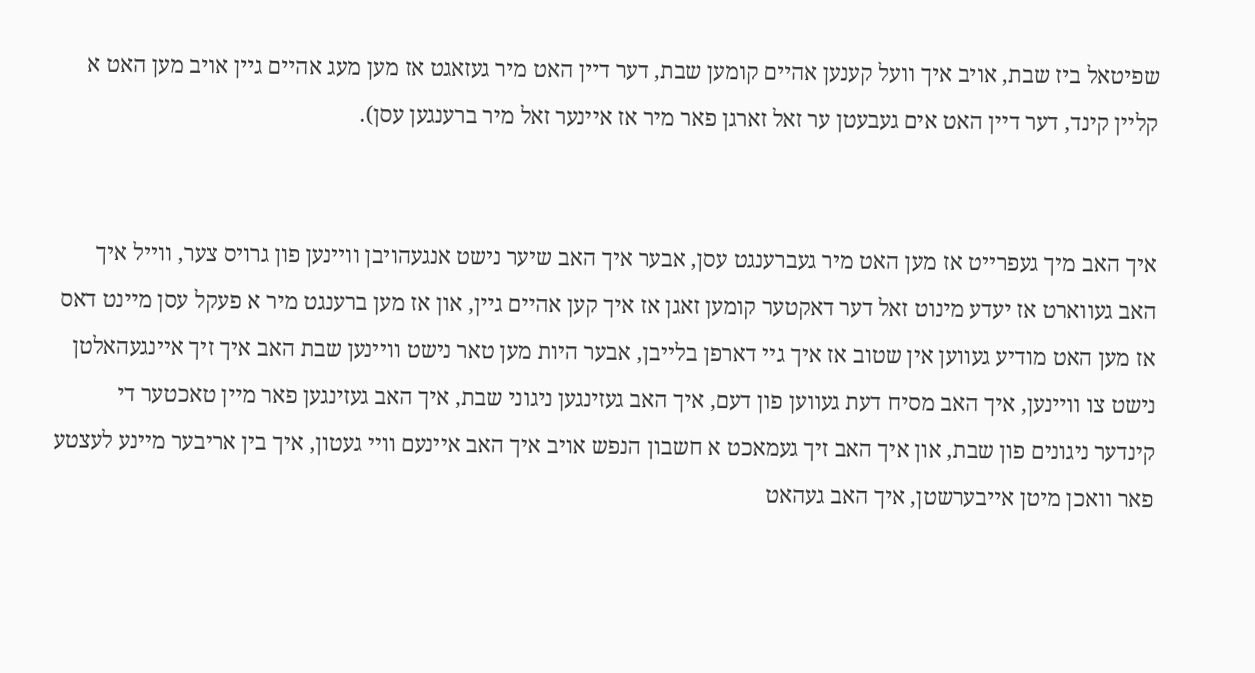שפיטאל ביז שבת, אויב איך וועל קענען אהיים קומען שבת, דער דיין האט מיר געזאגט אז מען מעג אהיים גיין אויב מען האט א קליין קינד, דער דיין האט אים געבעטן ער זאל זארגן פאר מיר אז איינער זאל מיר ברענגען עסן).


איך האב מיך געפרייט אז מען האט מיר געברענגט עסן, אבער איך האב שיער נישט אנגעהויבן וויינען פון גרויס צער, ווייל איך האב געווארט אז יעדע מינוט זאל דער דאקטער קומען זאגן אז איך קען אהיים גיין, און אז מען ברענגט מיר א פעקל עסן מיינט דאס אז מען האט מודיע געווען אין שטוב אז איך גיי דארפן בלייבן, אבער היות מען טאר נישט וויינען שבת האב איך זיך איינגעהאלטן נישט צו וויינען, איך האב מסיח דעת געווען פון דעם, איך האב געזינגען ניגוני שבת, איך האב געזינגען פאר מיין טאכטער די קינדער ניגונים פון שבת, און איך האב זיך געמאכט א חשבון הנפש אויב איך האב איינעם וויי געטון, איך בין אריבער מיינע לעצטע פאר וואכן מיטן אייבערשטן, איך האב געהאט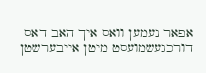אפאר נעמען וואס איך האב דאס דורכגעשמועסט מיטן אייבערשטן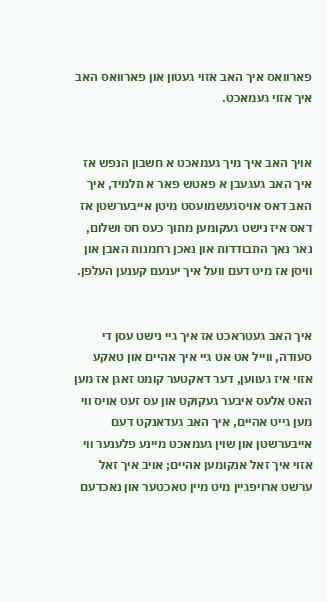פארוואס איך האב אזוי געטון און פארוואס האב איך אזוי געמאכט.


אויך האב איך מיך געמאכט א חשבון הנפש אז איך האב געגעבן א פאטש פאר א תלמיד, איך האב דאס אויסגעשמועסט מיטן אייבערשטן אז דאס איז נישט געקומען מתוך כעס חס ושלום, נאר נאך התבודדות און נאכן רחמנות האבן און וויסן אז מיט דעם וועל איך יענעם קענען העלפן.


איך האב געטראכט אז איך גיי נישט עסן די סעודה, ווייל אט אט גיי איך אהיים און טאקע אזוי איז געווען, דער דאקטער קומט זאגן אז מען האט אלעס איבער געקוקט און עס זעט אויס ווי מען גייט אהיים, איך האב געדאנקט דעם אייבערשטן און שוין געמאכט מיינע פלענער ווי אזוי איך זאל אנקומען אהיים; אויב איך זאל ערשט ארויפגיין מיט מיין טאכטער און נאכדעם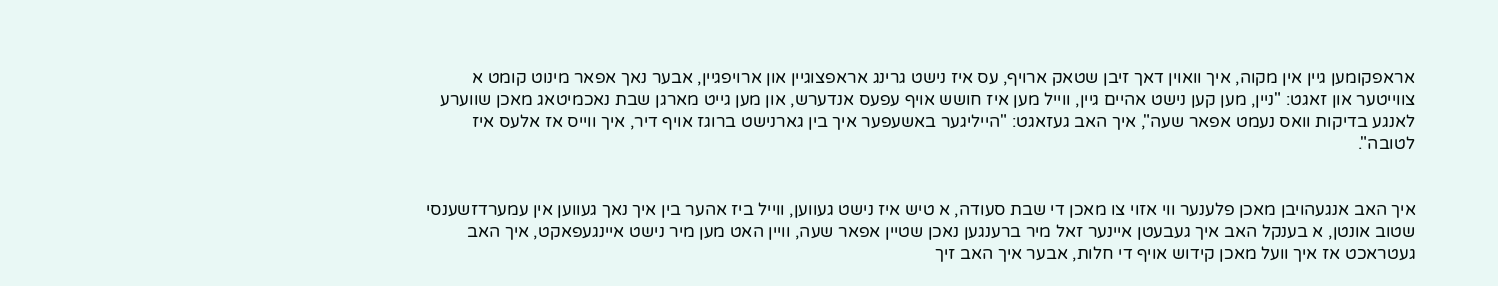אראפקומען גיין אין מקוה, איך וואוין דאך זיבן שטאק ארויף, עס איז נישט גרינג אראפצוגיין און ארויפגיין, אבער נאך אפאר מינוט קומט א צווייטער און זאגט: "ניין, מען קען נישט אהיים גיין, ווייל מען איז חושש אויף עפעס אנדערש, און מען גייט מארגן שבת נאכמיטאג מאכן שווערע לאנגע בדיקות וואס נעמט אפאר שעה", איך האב געזאגט: "הייליגער באשעפער איך בין גארנישט ברוגז אויף דיר, איך ווייס אז אלעס איז לטובה".


איך האב אנגעהויבן מאכן פלענער ווי אזוי צו מאכן די שבת סעודה, א טיש איז נישט געווען, ווייל ביז אהער בין איך נאך געווען אין עמערדזשענסי שטוב אונטן, א בענקל האב איך געבעטן איינער זאל מיר ברענגען נאכן שטיין אפאר שעה, וויין האט מען מיר נישט איינגעפאקט, איך האב געטראכט אז איך וועל מאכן קידוש אויף די חלות, אבער איך האב זיך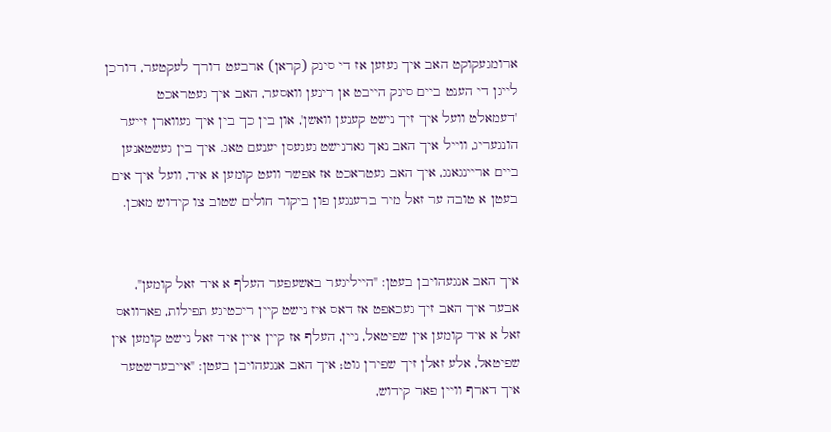ארומגעקוקט האב איך געזען אז די סינק (קראן) ארבעט דורך לעקטער, דורכן לייגן די הענט ביים סינק הייבט אן רינען וואסער, האב איך געטראכט 'דעמאלט וועל איך זיך נישט קענען וואשן', און בין כך בין איך געווארן זייער הונגעריג, ווייל איך האב נאך גארנישט געגעסן יענעם טאג. איך בין געשטאנען ביים אריינגאנג, איך האב געטראכט אז אפשר וועט קומען א איד, וועל איך אים בעטן א טובה ער זאל מיר ברענגען פון ביקור חולים שטוב צו קידוש מאכן.


איך האב אנגעהויבן בעטן: "הייליגער באשעפער העלף א איד זאל קומען", אבער איך האב זיך געכאפט אז דאס איז נישט קיין ריכטיגע תפילות, פארוואס זאל א איד קומען אין שפיטאל, ניין, העלף אז קיין איין איד זאל נישט קומען אין שפיטאל, אלע זאלן זיך שפירן גוט; איך האב אנגעהויבן בעטן: "אייבערשטער איך דארף וויין פאר קידוש,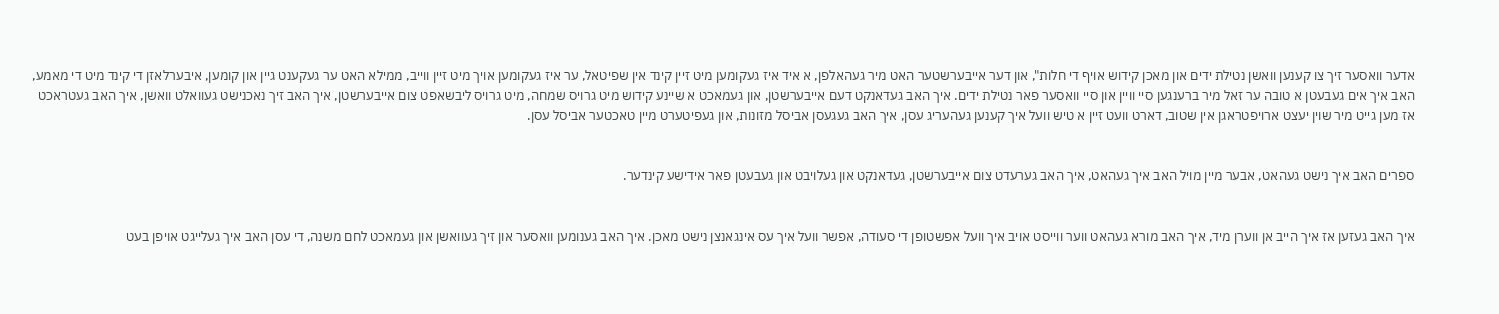אדער וואסער זיך צו קענען וואשן נטילת ידים און מאכן קידוש אויף די חלות", און דער אייבערשטער האט מיר געהאלפן, א איד איז געקומען מיט זיין קינד אין שפיטאל, ער איז געקומען אויך מיט זיין ווייב, ממילא האט ער געקענט גיין און קומען, איבערלאזן די קינד מיט די מאמע, האב איך אים געבעטן א טובה ער זאל מיר ברענגען סיי וויין און סיי וואסער פאר נטילת ידים. איך האב געדאנקט דעם אייבערשטן, און געמאכט א שיינע קידוש מיט גרויס שמחה, מיט גרויס ליבשאפט צום אייבערשטן, איך האב זיך נאכנישט געוואלט וואשן, איך האב געטראכט אז מען גייט מיר שוין יעצט ארויפטראגן אין שטוב, דארט וועט זיין א טיש וועל איך קענען געהעריג עסן, איך האב געגעסן אביסל מזונות, און געפיטערט מיין טאכטער אביסל עסן.


ספרים האב איך נישט געהאט, אבער מיין מויל האב איך געהאט, איך האב גערעדט צום אייבערשטן, געדאנקט און געלויבט און געבעטן פאר אידישע קינדער.


איך האב געזען אז איך הייב אן ווערן מיד, איך האב מורא געהאט ווער ווייסט אויב איך וועל אפשטופן די סעודה, אפשר וועל איך עס אינגאנצן נישט מאכן. איך האב גענומען וואסער און זיך געוואשן און געמאכט לחם משנה, די עסן האב איך געלייגט אויפן בעט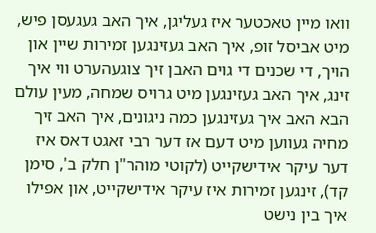וואו מיין טאכטער איז געליגן, איך האב געגעסן פיש, מיט אביסל זופ, איך האב געזינגען זמירות שיין און הויך, די שכנים די גוים האבן זיך צוגעהערט ווי איך זינג, איך האב געזינגען מיט גרויס שמחה, מעין עולם הבא האב איך געזינגען כמה ניגונים, איך האב זיך מחיה געווען מיט דעם אז דער רבי זאגט דאס איז דער עיקר אידישקייט (לקוטי מוהר"ן חלק ב', סימן קד), זינגען זמירות איז עיקר אידישקייט, און אפילו איך בין נישט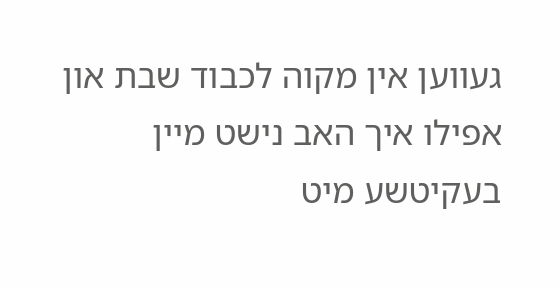געווען אין מקוה לכבוד שבת און אפילו איך האב נישט מיין בעקיטשע מיט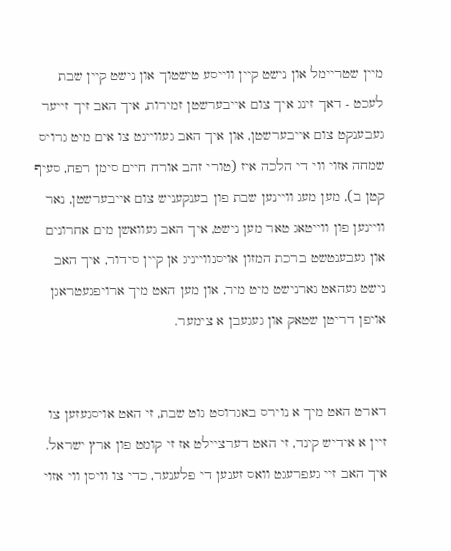מיין שטריימל און נישט קיין ווייסע טישטוך און נישט קיין שבת לעכט - דאך זינג איך צום אייבערשטן זמירות, איך האב זיך זייער געבענקט צום אייבערשטן, און איך האב געוויינט צו אים מיט גרויס שמחה אזוי ווי די הלכה איז (טורי זהב אורח חיים סימן רפח, סעיף קטן ב), מען מעג וויינען שבת פון בענקעניש צום אייבערשטן, נאר וויינען פון ווייטאג טאר מען נישט, איך האב געוואשן מים אחרונים און געבענטשט ברכת המזון אויסנווייניג אן קיין סידור, איך האב נישט געהאט גארנישט מיט מיר, און מען האט מיך ארויפגעטראגן אויפן דריטן שטאק און געגעבן א צימער.


דארט האט מיך א נוירס באגרוסט גוט שבת, זי האט אויסגעזען צו זיין א אידיש קינד, זי האט דערציילט אז זי קומט פון ארץ ישראל. איך האב זיי געפרעגט וואס זענען די פלענער, כדי צו וויסן ווי אזוי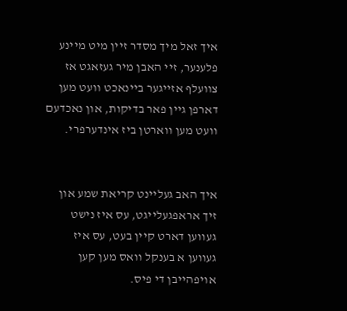איך זאל מיך מסדר זיין מיט מיינע פלענער, זיי האבן מיר געזאגט אז צוועלף אזייגער ביינאכט וועט מען דארפן גיין פאר בדיקות, און נאכדעם וועט מען ווארטן ביז אינדערפרי.


איך האב געליינט קריאת שמע און זיך אראפגעלייגט, עס איז נישט געווען דארט קיין בעט, עס איז געווען א בענקל וואס מען קען אויפהייבן די פיס.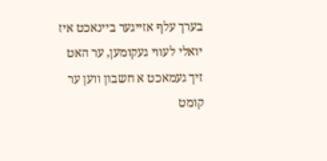בערך עלף אזייגער ביינאכט איז יואלי לעווי געקומען, ער האט זיך געמאכט א חשבון ווען ער קומט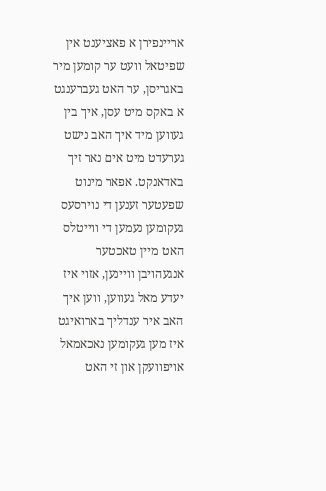אריינפירן א פאציענט אין שפיטאל וועט ער קומען מיר באגריסן, ער האט געברענגט א באקס מיט עסן, איך בין געווען מיד איך האב נישט גערעדט מיט אים נאר זיך באדאנקט. אפאר מינוט שפעטער זענען די נוירסעס געקומען נעמען די ווייטלס האט מיין טאכטער אנגעהויבן וויינען, אזוי איז יעדע מאל געווען, ווען איך האב איר ענדליך בארואיגט איז מען געקומען נאכאמאל אויפוועקן און זי האט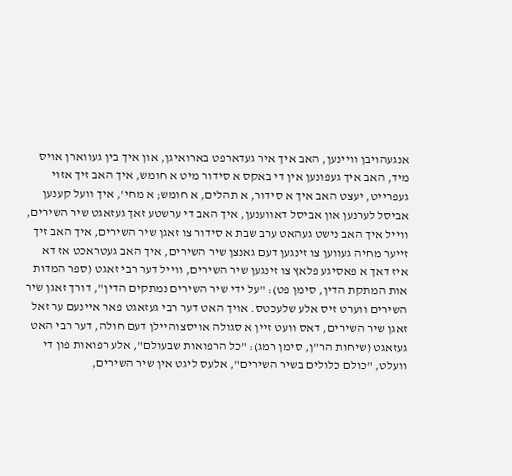אנגעהויבן וויינען, האב איך איר געדארפט בארואיגן, און איך בין געווארן אויס מיד, האב איך געפונען אין די באקס א סידור מיט א חומש, איך האב זיך אזוי געפרייט, יעצט האב איך א סידור, א תהלים, א חומש; א מחי', איך וועל קענען אביסל לערנען און אביסל דאווענען, איך האב די ערשטע זאך געזאגט שיר השירים, ווייל איך האב נישט געהאט ערב שבת א סידור צו זאגן שיר השירים, איך האב זיך זייער מחיה געווען צו זינגען דעם גאנצן שיר השירים, איך האב געטראכט אז דא איז דאך א פאסיגע פלאץ צו זינגען שיר השירים, ווייל דער רבי זאגט (ספר המדות אות המתקת הדין, סימן פט): "על ידי שיר השירים נמתקים הדין", דורך זאגן שיר השירים ווערט זיס אלע שלעכטס. אויך האט דער רבי געזאגט פאר איינעם ער זאל זאגן שיר השירים, דאס וועט זיין א סגולה אויסצוהיילן דעם חולה, דער רבי האט געזאגט (שיחות הר"ן, סימן רמג): "כל הרפואות שבעולם", אלע רפואות פון די וועלט, "כולם כלולים בשיר השירים", אלעס ליגט אין שיר השירים,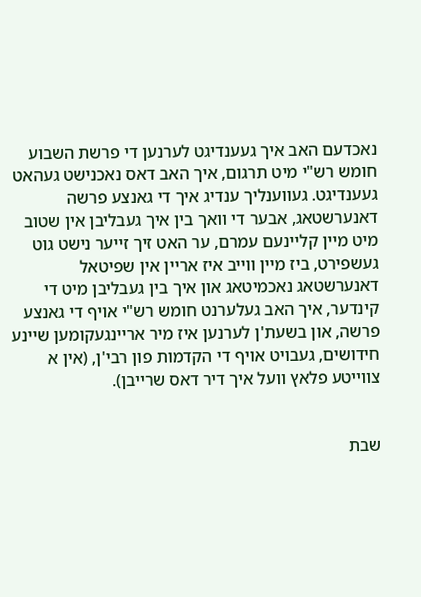נאכדעם האב איך געענדיגט לערנען די פרשת השבוע חומש רש"י מיט תרגום, איך האב דאס נאכנישט געהאט געענדיגט. געווענליך ענדיג איך די גאנצע פרשה דאנערשטאג, אבער די וואך בין איך געבליבן אין שטוב מיט מיין קליינעם עמרם, ער האט זיך זייער נישט גוט געשפירט, ביז מיין ווייב איז אריין אין שפיטאל דאנערשטאג נאכמיטאג און איך בין געבליבן מיט די קינדער, איך האב געלערנט חומש רש"י אויף די גאנצע פרשה, און בשעת'ן לערנען איז מיר אריינגעקומען שיינע חידושים, געבויט אויף די הקדמות פון רבי'ן, (אין א צווייטע פלאץ וועל איך דיר דאס שרייבן).


שבת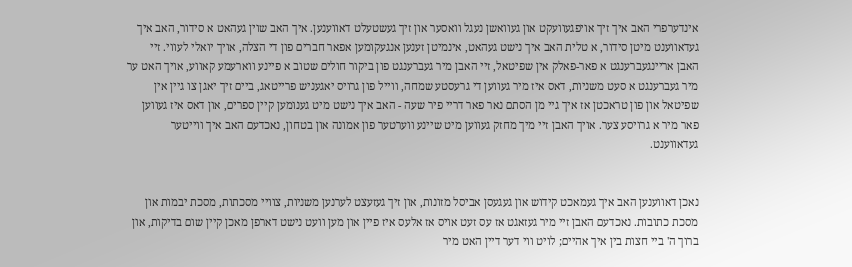אינדערפרי האב איך זיך אויפגעוועקט און געוואשן נעגל וואסער און זיך געשטעלט דאווענען. איך האב שוין געהאט א סידור, האב איך געדאווענט מיטן סידור, א טלית האב איך נישט געהאט, אינמיטן זענען אנגעקומען אפאר חברים פון די הצלה, אויך יואלי לעווי. זיי האבן אריינגעברענגט א פאר-פאלק אין שפיטאל, זיי האבן מיר געברענגט פון ביקור חולים שטוב א פיינע ווארעמע קאווע, אויך האט ער מיר געברענגט א סעט משניות, דאס איז מיר געווען די גרעסטע שמחה, ווייל פון גרויס יאגעניש פרייטאג, ביים זיך יאגן צו גיין אין שפיטאל און פון טראכטן אז איך גיי מן הסתם נאר פאר דריי פיר שעה - האב איך נישט מיט גענומען קיין ספרים, און דאס איז געווען פאר מיר א גרויסע צער. אויך האבן זיי מיך מחזק געווען מיט שיינע ווערטער פון אמונה און בטחון, נאכדעם האב איך ווייטער געדאווענט.


נאכן דאווענען האב איך געמאכט קידוש און געגעסן אביסל מזונות, און זיך געזעצט לערנען משניות, צוויי מסכתות, מסכת יבמות און מסכת כתובות. נאכדעם האבן זיי מיר געזאגט אז עס זעט אויס אז אלעס איז פיין און מען וועט נישט דארפן מאכן קיין שום בדיקות, און ברוך ה' ביי חצות בין איך אהיים; לויט ווי דער דיין האט מיר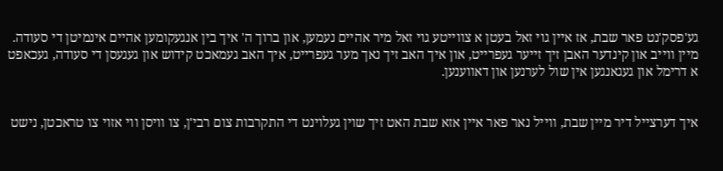גע'פסק'נט פאר שבת, אז איין גוי זאל בעטן א צווייטע גוי זאל מיר אהיים נעמען, און ברוך ה' איך בין אנגעקומען אהיים אינמיטן די סעודה. מיין ווייב און קינדער האבן זיך זייער געפרייט, און איך האב זיך נאך מער געפרייט, איך האב געמאכט קידוש און געגעסן די סעודה, געכאפט א דרימל און געגאנגען אין שול לערנען און דאווענען.


איך דערצייל דיר מיין שבת, ווייל נאר פאר איין אזא שבת האט זיך שוין געלוינט די התקרבות צום רבי'ן, צו וויסן ווי אזוי צו טראכטן, נישט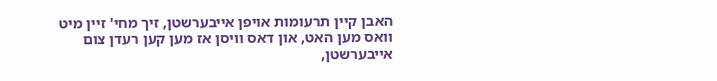האבן קיין תרעומות אויפן אייבערשטן, זיך מחי' זיין מיט וואס מען האט, און דאס וויסן אז מען קען רעדן צום אייבערשטן,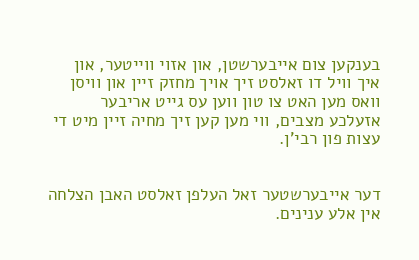בענקען צום אייבערשטן, און אזוי ווייטער, און איך וויל דו זאלסט זיך אויך מחזק זיין און וויסן וואס מען האט צו טון ווען עס גייט אריבער אזעלכע מצבים, ווי מען קען זיך מחיה זיין מיט די עצות פון רבי'ן.


דער אייבערשטער זאל העלפן זאלסט האבן הצלחה אין אלע ענינים.